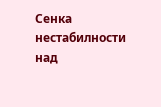Сенка нестабилности над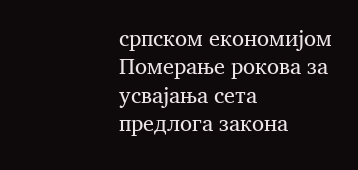српском економијом
Померање рокова за усвајања сета предлога закона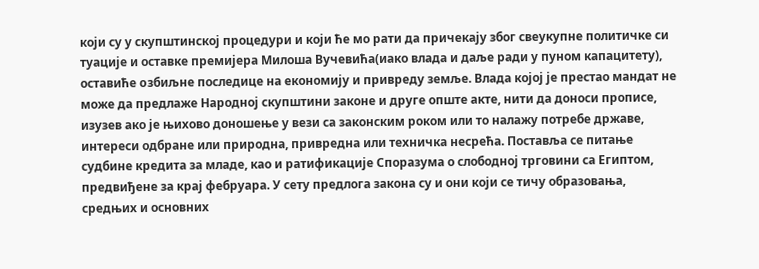који су у скупштинској процедури и који ће мо рати да причекају због свеукупне политичке си туације и оставке премијера Милоша Вучевића(иако влaда и даље ради у пуном капацитету), оставиће oзбиљне последице на економију и привреду земље. Влада којој је престао мандат не може да предлаже Народној скупштини законе и друге опште акте, нити да доноси прописе, изузев ако је њихово доношење у вези са законским роком или то налажу потребе државе, интереси одбране или природна, привредна или техничка несрећа. Поставља се питање судбине кредита за младе, као и ратификације Споразума о слободној трговини са Египтом, предвиђене за крај фебруара. У сету предлога закона су и они који се тичу образовања, средњих и основних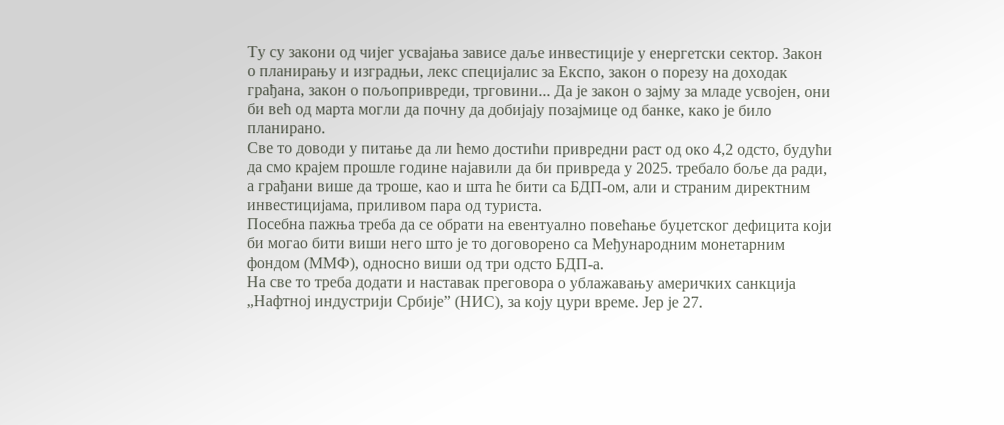Ту су закони од чијег усвајања зависе даље инвестиције у енергетски сектор. Закон о планирању и изградњи, лекс специјалис за Експо, закон о порезу на доходак грађана, закон о пољопривреди, трговини... Да је закон о зајму за младе усвојен, они би већ од марта могли да почну да добијају позајмице од банке, како је било планирано.
Све то доводи у питање да ли ћемо достићи привредни раст од око 4,2 одсто, будући да смо крајем прошле године најавили да би привреда у 2025. требало боље да ради, а грађани више да троше, као и шта ће бити са БДП-ом, али и страним директним инвестицијама, приливом пара од туриста.
Посебна пажња треба да се обрати на евентуално повећање буџетског дефицита који би могао бити виши него што је то договорено са Међународним монетарним фондом (ММФ), односно виши од три одсто БДП-а.
На све то треба додати и наставак преговора о ублажавању америчких санкција „Нафтној индустрији Србије” (НИС), за коју цури време. Јер је 27.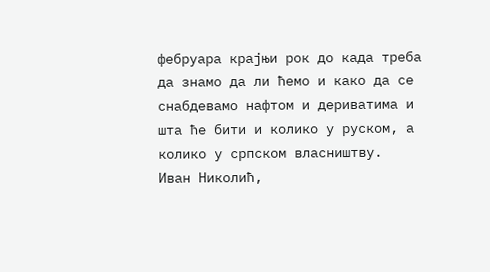фебруара крајњи рок до када треба да знамо да ли ћемо и како да се снабдевамо нафтом и дериватима и шта ће бити и колико у руском, а колико у српском власништву.
Иван Николић,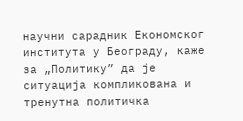научни сарадник Економског института у Београду, каже за „Политику” да је ситуација компликована и тренутна политичка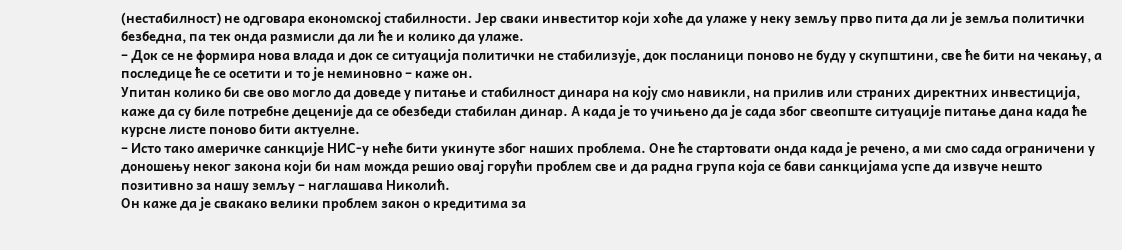(нестабилност) не одговара економској стабилности. Јер сваки инвеститор који хоће да улаже у неку земљу прво пита да ли је земља политички безбедна, па тек онда размисли да ли ће и колико да улаже.
– Док се не формира нова влада и док се ситуација политички не стабилизује, док посланици поново не буду у скупштини, све ће бити на чекању, а последице ће се осетити и то је неминовно – каже он.
Упитан колико би све ово могло да доведе у питање и стабилност динара на коју смо навикли, на прилив или страних директних инвестиција, каже да су биле потребне деценије да се обезбеди стабилан динар. А када је то учињено да је сада због свеопште ситуације питање дана када ће курсне листе поново бити актуелне.
– Исто тако америчке санкције НИС-у неће бити укинуте због наших проблема. Оне ће стартовати онда када је речено, а ми смо сада ограничени у доношењу неког закона који би нам можда решио овај горући проблем све и да радна група која се бави санкцијама успе да извуче нешто позитивно за нашу земљу – наглашава Николић.
Он каже да је свакако велики проблем закон о кредитима за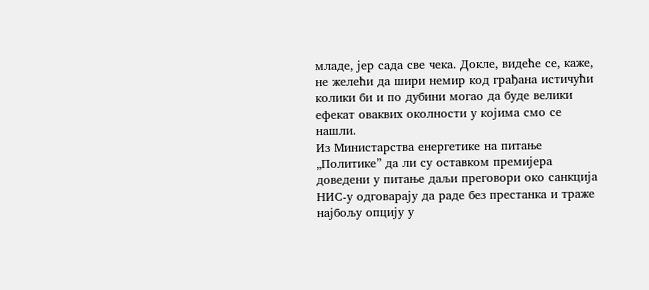младе, јер сада све чека. Докле, видеће се, каже, не желећи да шири немир код грађана истичући колики би и по дубини могао да буде велики ефекат оваквих околности у којима смо се нашли.
Из Министарства енергетикe на питање „Политике” да ли су оставком премијера доведени у питање даљи преговори око санкција НИС-у одговарају да раде без престанка и траже најбољу опцију у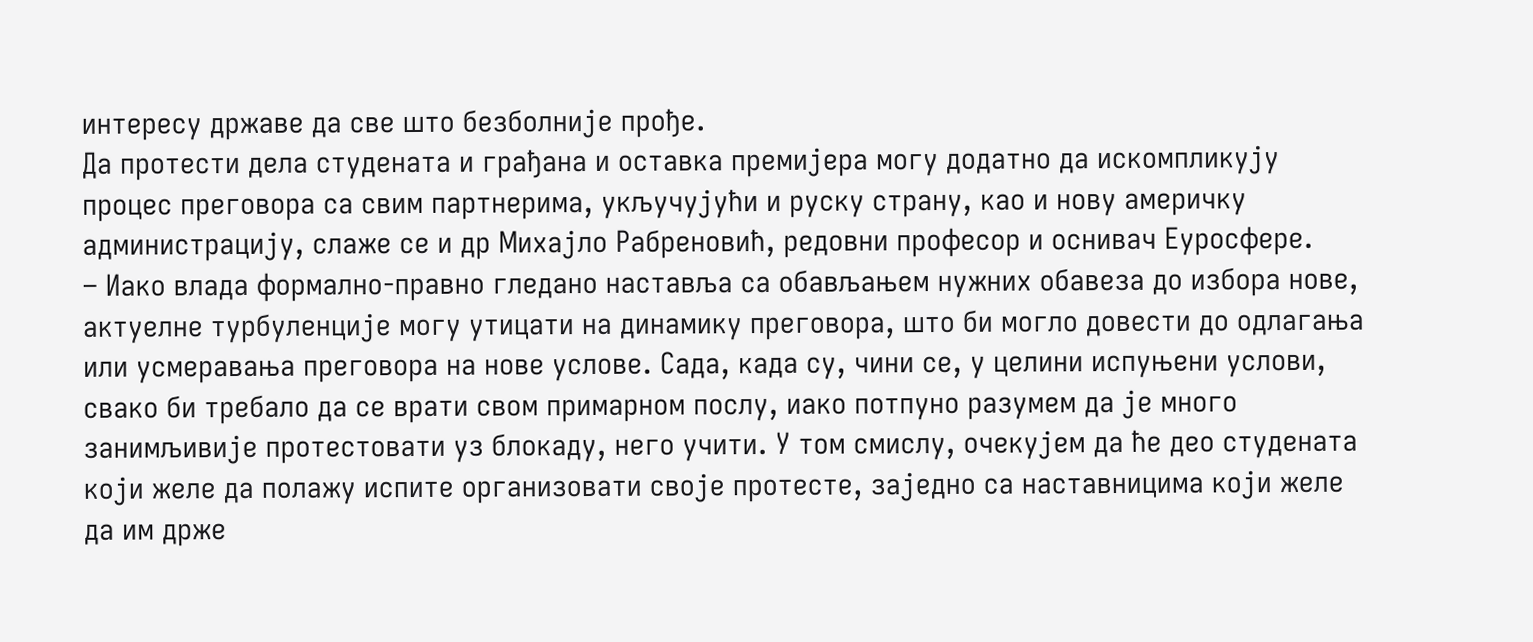интересу државе да све што безболније прође.
Да протести дела студената и грађана и оставка премијера могу додатно да искомпликују процес преговора са свим партнерима, укључујући и руску страну, као и нову америчку администрацију, слаже се и др Михајло Рабреновић, редовни професор и оснивач Еуросфере.
– Иако влада формално-правно гледано наставља са обављањем нужних обавеза до избора нове, актуелне турбуленције могу утицати на динамику преговора, што би могло довести до одлагања или усмеравања преговора на нове услове. Сада, када су, чини се, у целини испуњени услови, свако би требало да се врати свом примарном послу, иако потпуно разумем да је много занимљивије протестовати уз блокаду, него учити. У том смислу, очекујем да ће део студената који желе да полажу испите организовати своје протесте, заједно са наставницима који желе да им држе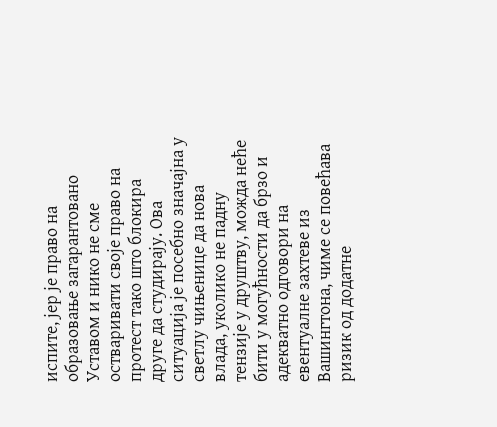испите, јер је право на образовање загарантовано Уставом и нико не сме остваривати своје право на протест тако што блокира друге да студирају. Ова ситуација је посебно значајна у светлу чињенице да нова влада, уколико не падну тензије у друштву, можда неће бити у могућности да брзо и адекватно одговори на евентуалне захтеве из Вашингтона, чиме се повећава ризик од додатне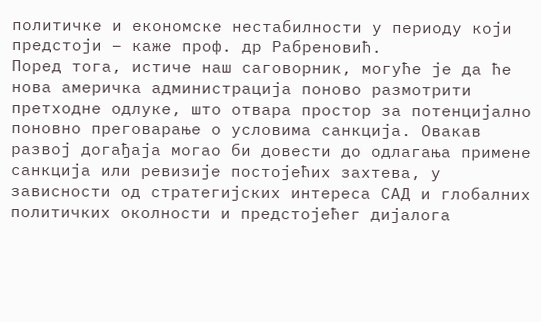политичке и економске нестабилности у периоду који предстоји – каже проф. др Рабреновић.
Поред тога, истиче наш саговорник, могуће је да ће нова америчка администрација поново размотрити претходне одлуке, што отвара простор за потенцијално поновно преговарање о условима санкција. Овакав развој догађаја могао би довести до одлагања примене санкција или ревизије постојећих захтева, у зависности од стратегијских интереса САД и глобалних политичких околности и предстојећег дијалога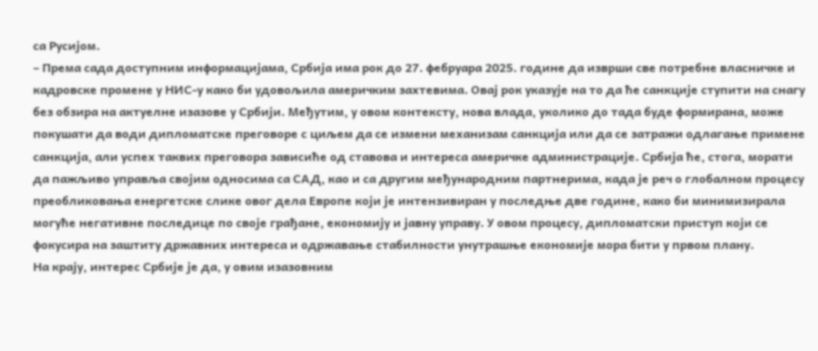са Русијом.
– Према сада доступним информацијама, Србија има рок до 27. фебруара 2025. године да изврши све потребне власничке и кадровске промене у НИС-у како би удовољила америчким захтевима. Овај рок указује на то да ће санкције ступити на снагу без обзира на актуелне изазове у Србији. Међутим, у овом контексту, нова влада, уколико до тада буде формирана, може покушати да води дипломатске преговоре с циљем да се измени механизам санкција или да се затражи одлагање примене санкција, али успех таквих преговора зависиће од ставова и интереса америчке администрације. Србија ће, стога, морати да пажљиво управља својим односима са САД, као и са другим међународним партнерима, када је реч о глобалном процесу преобликовања енергетске слике овог дела Европе који је интензивиран у последње две године, како би минимизирала могуће негативне последице по своје грађане, економију и јавну управу. У овом процесу, дипломатски приступ који се фокусира на заштиту државних интереса и одржавање стабилности унутрашње економије мора бити у првом плану.
На крају, интерес Србије је да, у овим изазовним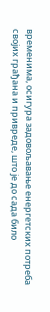временима, осигура задовољавање енергетских потреба својих грађана и привреде, што је до сада било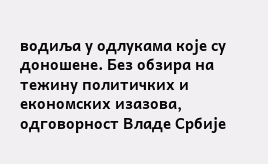водиља у одлукама које су доношене. Без обзира на тежину политичких и економских изазова, одговорност Владе Србије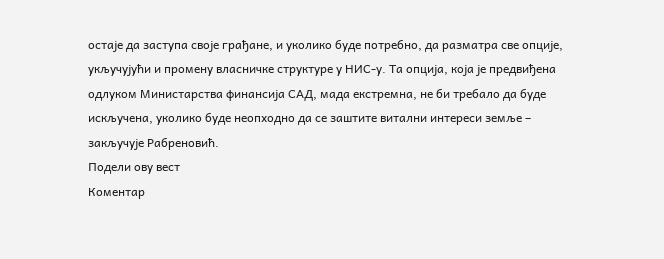остаје да заступа своје грађане, и уколико буде потребно, да разматра све опције, укључујући и промену власничке структуре у НИС-у. Та опција, која је предвиђена одлуком Министарства финансија САД, мада екстремна, не би требало да буде искључена, уколико буде неопходно да се заштите витални интереси земље – закључује Рабреновић.
Подели ову вест
Комeнтар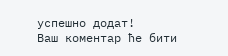успeшно додат!
Ваш комeнтар ћe бити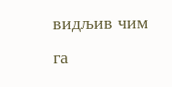видљив чим га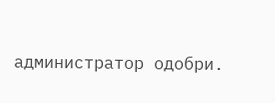администратор одобри.